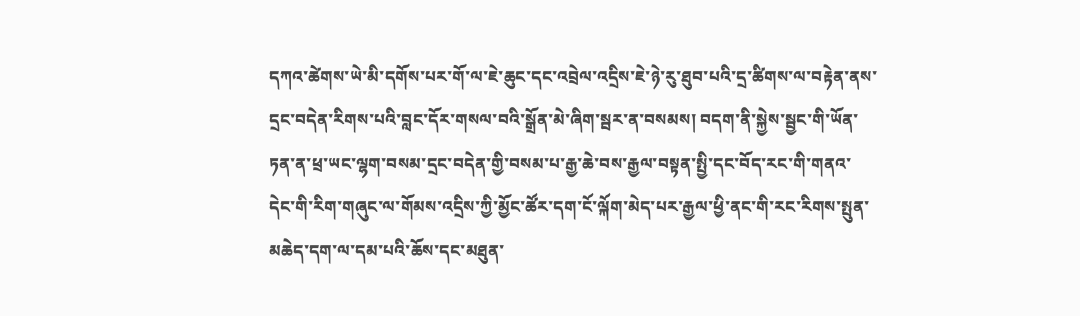དཀའ་ཚེགས་ཡེ་མི་དགོས་པར་གོ་ལ་ཇེ་ཆུང་དང་འབྲེལ་འདྲིས་ཇེ་ཉེ་རུ་ཐུབ་པའི་དྲ་ཚིགས་ལ་བརྟེན་ནས་དྲང་བདེན་རིགས་པའི་བླང་དོར་གསལ་བའི་སྒྲོན་མེ་ཞིག་སྦར་ན་བསམས། བདག་ནི་སྐྱེས་སྦྱང་གི་ཡོན་ཏན་ན་ཕྲ་ཡང་ལྷག་བསམ་དྲང་བདེན་གྱི་བསམ་པ་རྒྱ་ཆེ་བས་རྒྱལ་བསྟན་སྤྱི་དང་བོད་རང་གི་གནའ་དེང་གི་རིག་གཞུང་ལ་གོམས་འདྲིས་ཀྱི་མྱོང་ཚོར་དག་ངོ་ལྐོག་མེད་པར་རྒྱལ་ཕྱི་ནང་གི་རང་རིགས་སྤུན་མཆེད་དག་ལ་དམ་པའི་ཆོས་དང་མཐུན་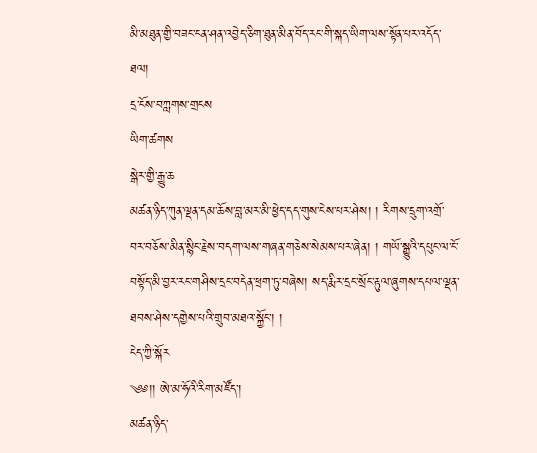མི་མཐུན་གྱི་བཟང་ངན་ཤན་འབྱེད་ཅིག་ཐུན་མིན་བོད་རང་གི་སྐད་ཡིག་ལས་སྟོན་པར་འདོད་ཐལ།
དྲ་ངོས་བཀླགས་གྲངས
ཡིག་ཚགས
སྒེར་གྱི་རྒྱུ་ཆ
མཚན་ཉིད་ཀུན་ལྡན་དམ་ཆོས་བླ་མར་མི་ཕྱེད་དད་གུས་ངེས་པར་ཤེས། ། རིགས་དྲུག་འགྲོ་བར་བཅོས་མིན་སྙིང་རྗེས་བདག་ལས་གཞན་གཅེས་སེམས་པར་ཞེན། ། གཡོ་སྒྱུའི་དཔུང་ལ་ངོ་བསྟོད་མི་བྱར་རང་གཤིས་དྲང་བདེན་ཕྲག་ཏུ་བཞེས། སད་རྨིར་དྲང་སྲོང་རྟུལ་ཞུགས་དཔལ་ལྡན་ཐབས་ཤེས་དགྱེས་པའི་གྲུབ་མཐའ་སྐྱོང་། །
ངེད་ཀྱི་སྐོར
༄༅།། ཨེ་མ་ཧོའི་རིག་མཛོད་།
མཚན་ཉིད་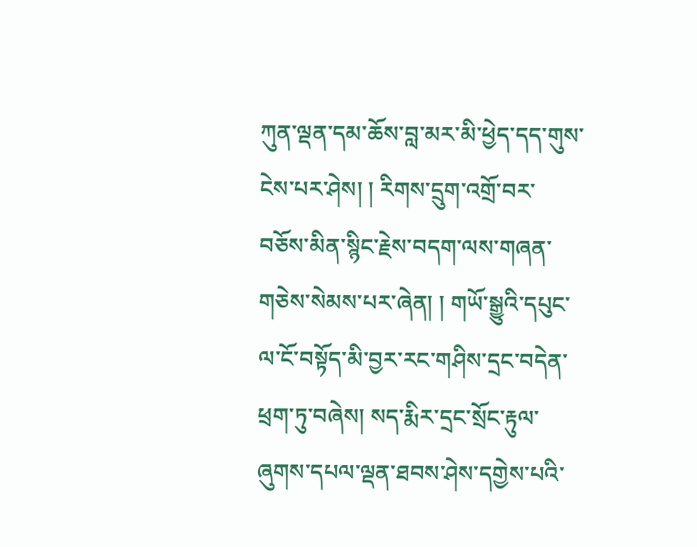ཀུན་ལྡན་དམ་ཆོས་བླ་མར་མི་ཕྱེད་དད་གུས་ངེས་པར་ཤེས། ། རིགས་དྲུག་འགྲོ་བར་བཅོས་མིན་སྙིང་རྗེས་བདག་ལས་གཞན་གཅེས་སེམས་པར་ཞེན། ། གཡོ་སྒྱུའི་དཔུང་ལ་ངོ་བསྟོད་མི་བྱར་རང་གཤིས་དྲང་བདེན་ཕྲག་ཏུ་བཞེས། སད་རྨིར་དྲང་སྲོང་རྟུལ་ཞུགས་དཔལ་ལྡན་ཐབས་ཤེས་དགྱེས་པའི་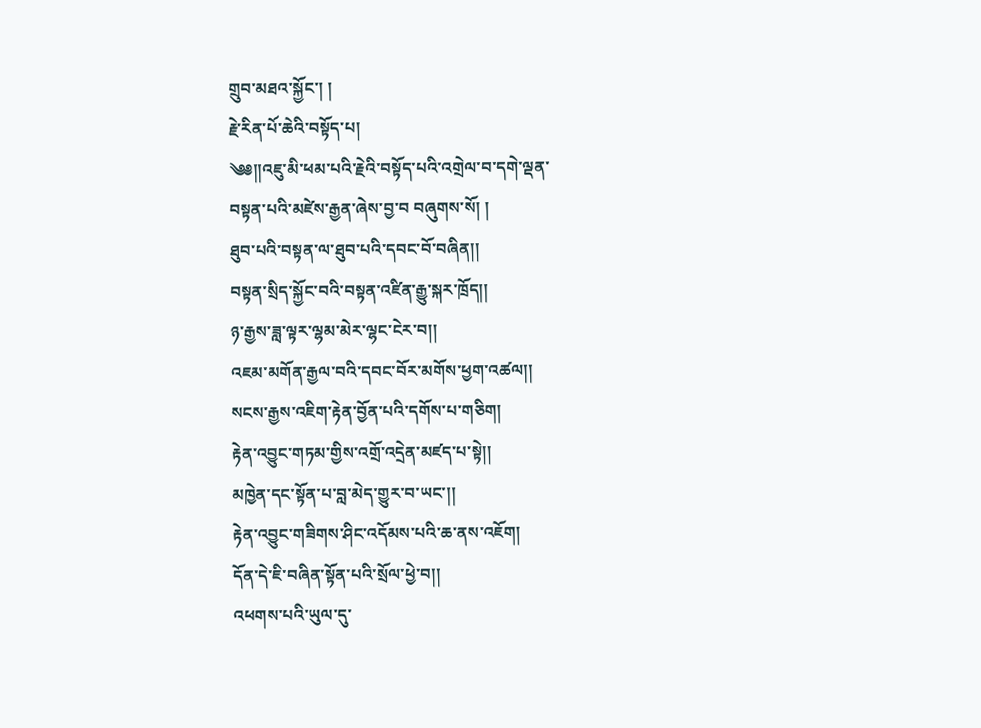གྲུབ་མཐའ་སྐྱོང་། །
རྗེ་རིན་པོ་ཆེའི་བསྟོད་པ།
༄༅།།འཇུ་མི་ཕམ་པའི་རྗེའི་བསྟོད་པའི་འགྲེལ་བ་དགེ་ལྡན་
བསྟན་པའི་མཛེས་རྒྱན་ཞེས་བྱ་བ བཞུགས་སོ། །
ཐུབ་པའི་བསྟན་ལ་ཐུབ་པའི་དབང་བོ་བཞིན།།
བསྟན་སྲིད་སྐྱོང་བའི་བསྟན་འཛིན་རྒྱུ་སྐར་ཁྲོད།།
ཉ་རྒྱས་ཟླ་ལྟར་ལྷམ་མེར་ལྷང་ངེར་བ།།
འཇམ་མགོན་རྒྱལ་བའི་དབང་བོར་མགོས་ཕྱག་འཚལ།།
སངས་རྒྱས་འཇིག་རྟེན་བྱོན་པའི་དགོས་པ་གཅིག།
རྟེན་འབྱུང་གཏམ་གྱིས་འགྲོ་འདྲེན་མཛད་པ་སྟེ།།
མཁྱེན་དང་སྟོན་པ་བླ་མེད་གྱུར་བ་ཡང་།།
རྟེན་འབྱུང་གཟིགས་ཤིང་འདོམས་པའི་ཆ་ནས་འཇོག།
དོན་དེ་ཇི་བཞིན་སྟོན་པའི་སྲོལ་ཕྱེ་བ།།
འཕགས་པའི་ཡུལ་དུ་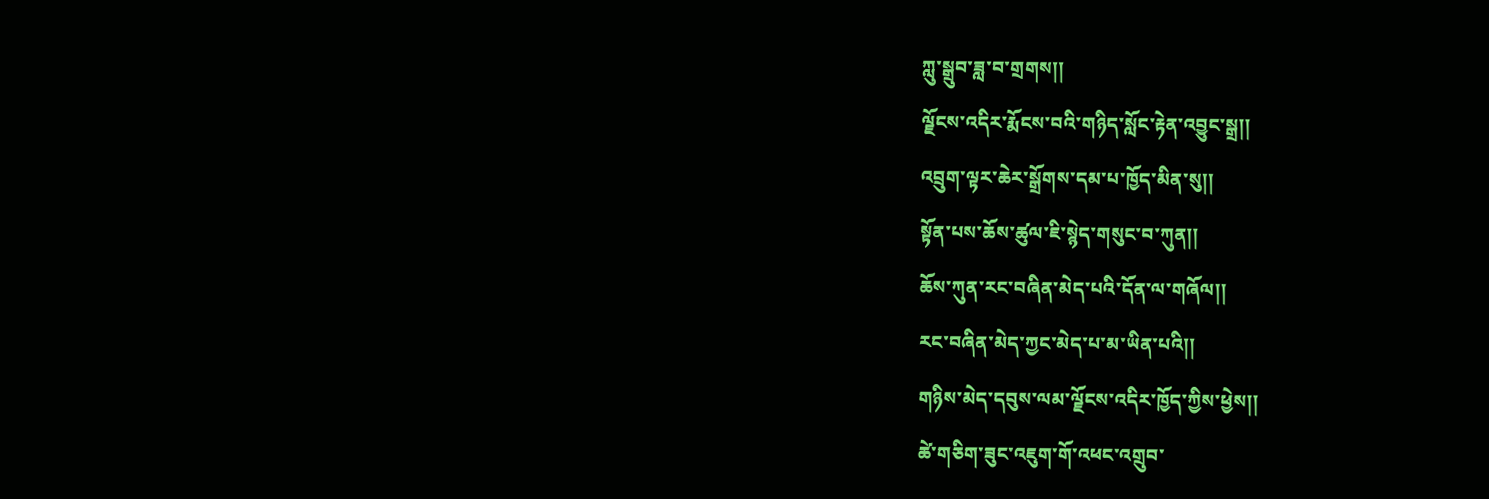ཀླུ་སྒྲུབ་ཟླ་བ་གྲགས།།
ལྗོངས་འདིར་རྨོངས་བའི་གཉིད་སློང་རྟེན་འབྱུང་སྒྲ།།
འབྲུག་ལྟར་ཆེར་སྒྲོགས་དམ་པ་ཁྱོད་མིན་སུ།།
སྟོན་པས་ཆོས་ཚུལ་ཇི་སྙེད་གསུང་བ་ཀུན།།
ཆོས་ཀུན་རང་བཞིན་མེད་པའི་དོན་ལ་གཞོལ།།
རང་བཞིན་མེད་ཀྱང་མེད་པ་མ་ཡིན་པའི།།
གཉིས་མེད་དབུས་ལམ་ལྗོངས་འདིར་ཁྱོད་ཀྱིས་ཕྱེས།།
ཚེ་གཅིག་ཟུང་འཇུག་གོ་འཕང་འགྲུབ་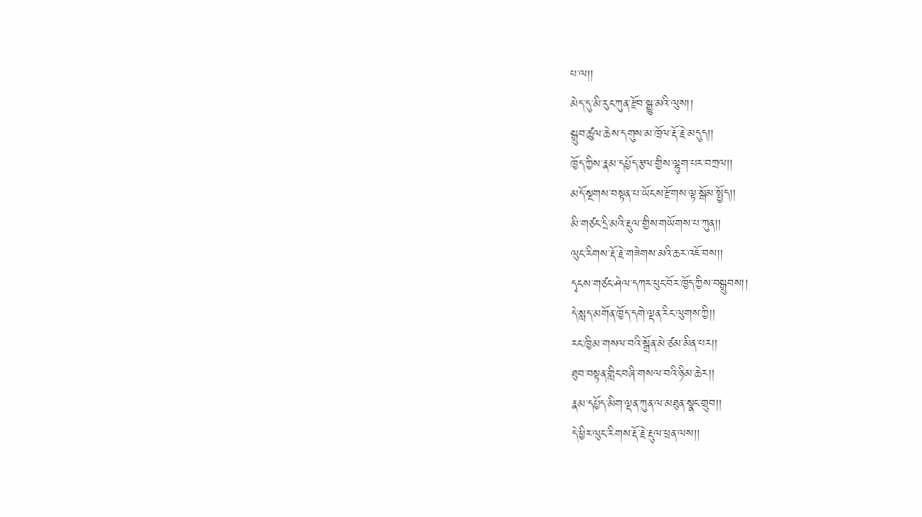པ་ལ།།
མེད་དུ་མི་རུང་ཀུན་རྫོབ་སྒྱུ་མའི་ལུས།།
སྒྲུབ་ཚུལ་ཆེས་དགུས་མ་ཁྲོལ་རྡོ་རྗེ་མདུད།།
ཁྱོད་ཀྱིས་རྣམ་དཔྱོད་རྩལ་གྱིས་ལྷུག་པར་བཀྲལ།།
མདོ་སྔགས་བསྟན་པ་ཡོངས་རྫོགས་ལྟ་སྒོམ་སྤྱོད།།
མི་གཙང་དྲི་མའི་རྡུལ་གྱིས་གཡོགས་པ་ཀུན།།
ལུང་རིགས་རྡོ་རྗེ་གཟེགས་མའི་ཆར་འཇོ་བས།།
དྭངས་གཙང་ཤེལ་དཀར་ཕུང་བོར་ཁྱོད་ཀྱིས་བསྒྲུབས།།
དེ་སླད་མགོན་ཁྱོད་དགེ་ལྡན་རིང་ལུགས་ཀྱི།།
རང་ཁྱིམ་གསལ་བའི་སྒྲོན་མེ་ཙམ་མིན་པར།།
ཐུབ་བསྟན་གླིང་བཞི་གསལ་བའི་ཉི་མ་ཆེར།།
རྣམ་དཔྱོད་མིག་ལྡན་ཀུན་ལ་མཐུན་སྣང་གྲུབ།།
དེ་ཕྱིར་ལུང་རིགས་རྡོ་རྗེ་རྡུལ་ཕྲན་ལས།།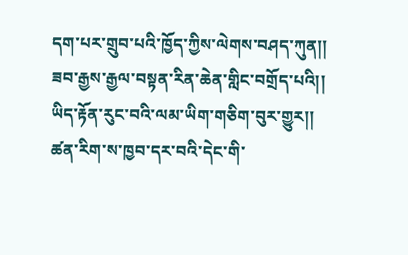དག་པར་གྲུབ་པའི་ཁྱོད་ཀྱིས་ལེགས་བཤད་ཀུན།།
ཟབ་རྒྱས་རྒྱལ་བསྟན་རིན་ཆེན་གླིང་བགྲོད་པའི།།
ཡིད་རྟོན་རུང་བའི་ལམ་ཡིག་གཅིག་བུར་གྱུར།།
ཚན་རིག་ས་ཁྱབ་དར་བའི་དེང་གི་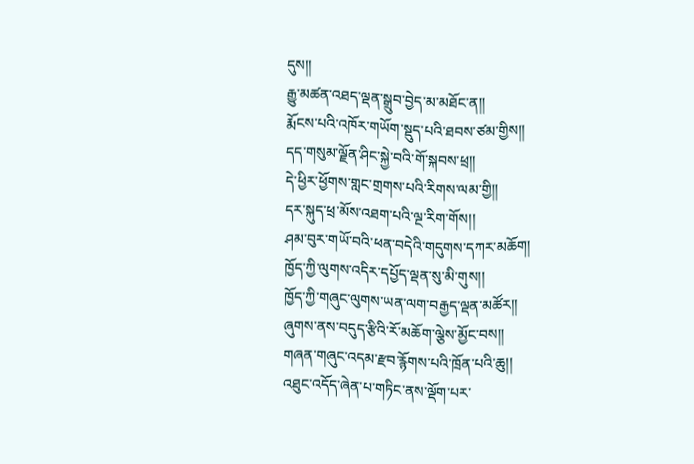དུས།།
རྒྱུ་མཚན་འཐད་ལྡན་སྒྲུབ་བྱེད་མ་མཐོང་ན།།
རྨོངས་པའི་འཁོར་གཡོག་སྡུད་པའི་ཐབས་ཙམ་གྱིས།།
དད་གསུམ་ལྗོན་ཤིང་སྐྱེ་བའི་གོ་སྐབས་ཕྲ།།
དེ་ཕྱིར་ཕྱོགས་གླང་གྲགས་པའི་རིགས་ལམ་གྱི།།
དར་སྐུད་ཕྲ་མོས་འཐག་པའི་ལྔ་རིག་གོས།།
ཤམ་བུར་གཡོ་བའི་ཕན་བདེའི་གདུགས་དཀར་མཆོག།
ཁྱོད་ཀྱི་ལུགས་འདིར་དཔྱོད་ལྡན་སུ་མི་གུས།།
ཁྱོད་ཀྱི་གཞུང་ལུགས་ཡན་ལག་བརྒྱད་ལྡན་མཚོར།།
ཞུགས་ནས་བདུད་རྩིའི་རོ་མཆོག་ལྕེས་མྱོང་བས།།
གཞན་གཞུང་འདམ་རྫབ་རྙོགས་པའི་ཁྲོན་པའི་ཆུ།།
འཐུང་འདོད་ཞེན་པ་གཏིང་ནས་ལྡོག་པར་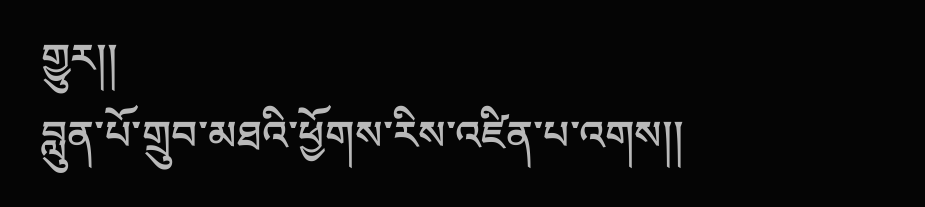གྱུར།།
བླུན་པོ་གྲུབ་མཐའི་ཕྱོགས་རིས་འཛིན་པ་འགས།།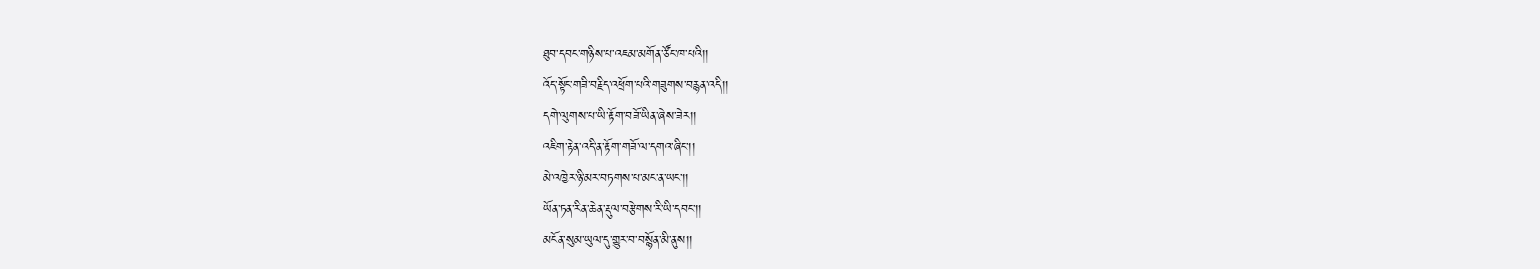ཐུབ་དབང་གཉིས་པ་འཇམ་མགོན་ཙོང་ཁ་པའི།།
འོད་སྟོང་གཟི་བརྗིད་འཕྲོག་པའི་གཟུགས་བརྙན་འདི།།
དགེ་ལུགས་པ་ཡི་རྟོག་བཟོ་ཡིན་ཞེས་ཟེར།།
འཇིག་རྟེན་འདི་ན་རྟོག་གཟོ་ལ་དགའ་ཞིང་།།
མེ་འཁྱེར་ཉི་མར་བཏགས་པ་མང་ན་ཡང་།།
ཡོན་ཏན་རིན་ཆེན་རྡུལ་བརྩེགས་རི་ཡི་དབང་།།
མངོན་སུམ་ཡུལ་དུ་གྱུར་བ་བསྙོན་མི་ནུས།།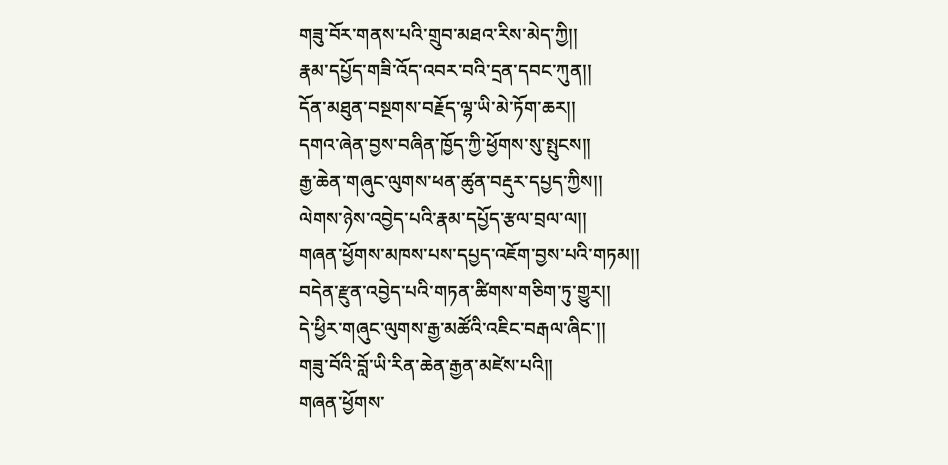གཟུ་བོར་གནས་པའི་གྲུབ་མཐའ་རིས་མེད་ཀྱི།།
རྣམ་དཔྱོད་གཟི་འོད་འབར་བའི་དྲན་དབང་ཀུན།།
དོན་མཐུན་བསྔགས་བརྗོད་ལྷ་ཡི་མེ་ཏོག་ཆར།།
དགའ་ཞེན་བྱས་བཞིན་ཁྱོད་ཀྱི་ཕྱོགས་སུ་སྤུངས།།
རྒྱ་ཆེན་གཞུང་ལུགས་ཕན་ཚུན་བརྡུར་དཔྱད་ཀྱིས།།
ལེགས་ཉེས་འབྱེད་པའི་རྣམ་དཔྱོད་རྩལ་བྲལ་ལ།།
གཞན་ཕྱོགས་མཁས་པས་དཔྱད་འཇོག་བྱས་པའི་གཏམ།།
བདེན་རྫུན་འབྱེད་པའི་གཏན་ཚིགས་གཅིག་ཏུ་གྱུར།།
དེ་ཕྱིར་གཞུང་ལུགས་རྒྱ་མཚོའི་འཇིང་བརྒལ་ཞིང་།།
གཟུ་བོའི་བློ་ཡི་རིན་ཆེན་རྒྱན་མཛེས་པའི།།
གཞན་ཕྱོགས་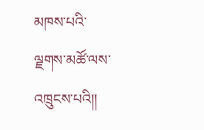མཁས་པའི་ལྗགས་མཚོ་ལས་འཁྲུངས་པའི།།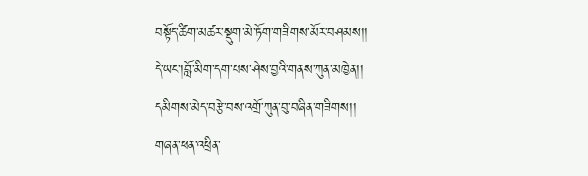བསྟོད་ཚིག་མཚར་སྡུག་མེ་ཏོག་གཟིགས་མོར་བཤམས།།
དེ་ཡང་།བློ་མིག་དག་པས་ཤེས་བྱའི་གནས་ཀུན་མཁྱེན།།
དམིགས་མེད་བརྩེ་བས་འགྲོ་ཀུན་བུ་བཞིན་གཟིགས།།
གཞན་ཕན་འཕྲིན་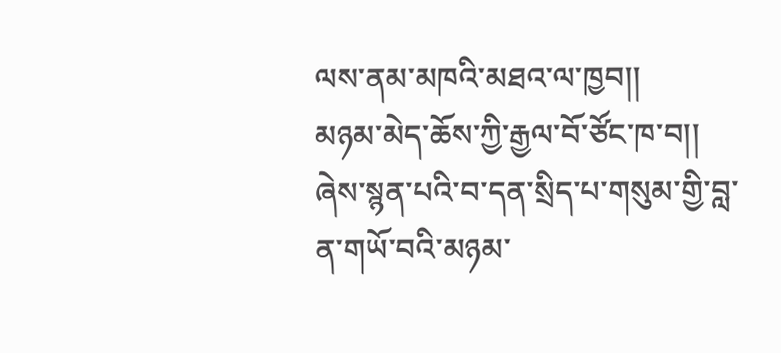ལས་ནམ་མཁའི་མཐའ་ལ་ཁྱབ།།
མཉམ་མེད་ཆོས་ཀྱི་རྒྱལ་བོ་ཙོང་ཁ་བ།།
ཞེས་སྙན་པའི་བ་དན་སྲིད་པ་གསུམ་གྱི་བླ་ན་གཡོ་བའི་མཉམ་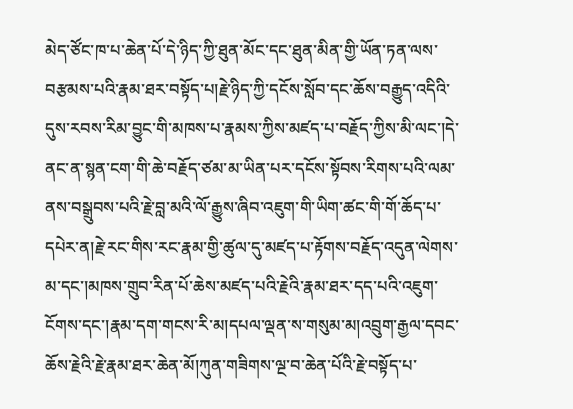མེད་ཙོང་ཁ་པ་ཆེན་པོ་དེ་ཉིད་ཀྱི་ཐུན་མོང་དང་ཐུན་མིན་གྱི་ཡོན་ཏན་ལས་བརྩམས་པའི་རྣམ་ཐར་བསྟོད་པ།རྗེ་ཉིད་ཀྱི་དངོས་སློབ་དང་ཆོས་བརྒྱུད་འདིའི་དུས་རབས་རིམ་བྱུང་གི་མཁས་པ་རྣམས་ཀྱིས་མཛད་པ་བརྗོད་ཀྱིས་མི་ལང་།དེ་ནང་ན་སྙན་ངག་གི་ཆེ་བརྗོད་ཙམ་མ་ཡིན་པར་དངོས་སྟོབས་རིགས་པའི་ལམ་ནས་བསྒྲུབས་པའི་རྗེ་བླ་མའི་ལོ་རྒྱུས་ཞིབ་འཇུག་གི་ཡིག་ཚང་གི་གོ་ཆོད་པ་དཔེར་ན།རྗེ་རང་གིས་རང་རྣམ་གྱི་ཚུལ་དུ་མཛད་པ་རྟོགས་བརྗོད་འདུན་ལེགས་མ་དང་།མཁས་གྲུབ་རིན་པོ་ཆེས་མཛད་པའི་རྗེའི་རྣམ་ཐར་དད་པའི་འཇུག་ངོགས་དང་།རྣམ་དག་གངས་རི་མ།དཔལ་ལྡན་ས་གསུམ་མ།འབྲུག་རྒྱལ་དབང་ཆོས་རྗེའི་རྗེ་རྣམ་ཐར་ཆེན་མོ།ཀུན་གཟིགས་ལྔ་བ་ཆེན་པོའི་རྗེ་བསྟོད་པ་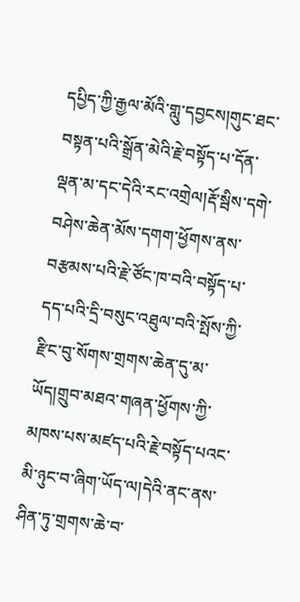དཔྱིད་ཀྱི་རྒྱལ་མོའི་གླུ་དབྱངས།གུང་ཐང་བསྟན་པའི་སྒྲོན་མེའི་རྗེ་བསྟོད་པ་དོན་ལྡན་མ་དང་དེའི་རང་འགྲེལ།རྡོ་སྦིས་དགེ་བཤེས་ཆེན་མོས་དགག་ཕྱོགས་ནས་བརྩམས་པའི་རྗེ་ཙོང་ཁ་བའི་བསྟོད་པ་དད་པའི་དྲི་བསུང་འཐུལ་བའི་སྤོས་ཀྱི་རྫིང་བུ་སོགས་གྲགས་ཆེན་དུ་མ་ཡོད།གྲུབ་མཐའ་གཞན་ཕྱོགས་ཀྱི་མཁས་པས་མཛད་པའི་རྗེ་བསྟོད་པའང་མི་ཉུང་བ་ཞིག་ཡོད་ལ།དེའི་ནང་ནས་ཤིན་ཏུ་གྲགས་ཆེ་བ་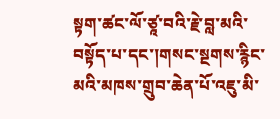སྟག་ཚང་ལོ་ཙཱ་བའི་རྗེ་བླ་མའི་བསྟོད་པ་དང་།གསང་སྔགས་རྙིང་མའི་མཁས་གྲུབ་ཆེན་པོ་འཇུ་མི་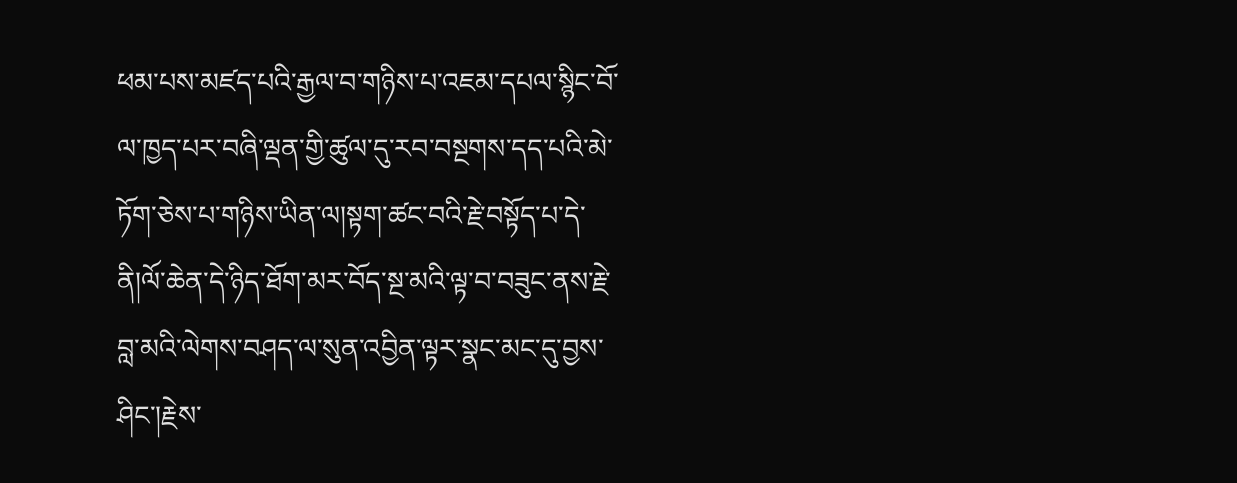ཕམ་པས་མཛད་པའི་རྒྱལ་བ་གཉིས་པ་འཇམ་དཔལ་སྙིང་བོ་ལ་ཁྱད་པར་བཞི་ལྡན་གྱི་ཚུལ་དུ་རབ་བསྔགས་དད་པའི་མེ་ཏོག་ཅེས་པ་གཉིས་ཡིན་ལ།སྟག་ཚང་བའི་རྗེ་བསྟོད་པ་དེ་ནི།ལོ་ཆེན་དེ་ཉིད་ཐོག་མར་བོད་སྔ་མའི་ལྟ་བ་བཟུང་ནས་རྗེ་བླ་མའི་ལེགས་བཤད་ལ་སུན་འབྱིན་ལྟར་སྣང་མང་དུ་བྱས་ཤིང་།རྗེས་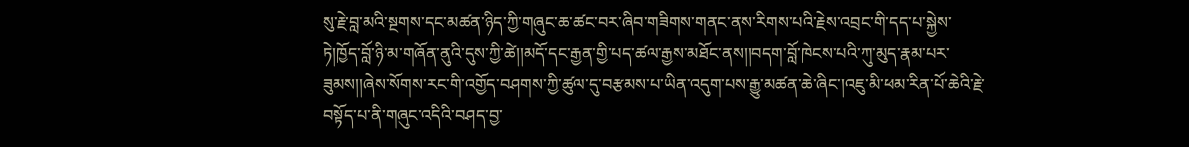སུ་རྗེ་བླ་མའི་སྔགས་དང་མཚན་ཉིད་ཀྱི་གཞུང་ཆ་ཚང་བར་ཞིབ་གཟིགས་གནང་ནས་རིགས་པའི་རྗེས་འབྲང་གི་དད་པ་སྐྱེས་ཏེ།ཁྱོད་བློ་ཉི་མ་གཞོན་ནུའི་དུས་ཀྱི་ཚེ།།མདོ་དང་རྒྱན་གྱི་པད་ཚལ་རྒྱས་མཐོང་ནས།།བདག་བློ་ཁེངས་པའི་ཀུ་མུད་རྣམ་པར་ཟུམས།།ཞེས་སོགས་རང་གི་འགྱོད་བཤགས་ཀྱི་ཚུལ་དུ་བརྩམས་པ་ཡིན་འདུག་པས་རྒྱུ་མཚན་ཆེ་ཞིང་།འཇུ་མི་ཕམ་རིན་པོ་ཆེའི་རྗེ་བསྟོད་པ་ནི་གཞུང་འདིའི་བཤད་བྱ་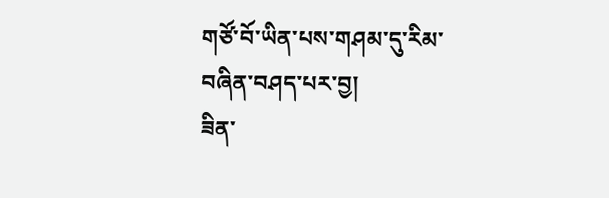གཙོ་བོ་ཡིན་པས་གཤམ་དུ་རིམ་བཞིན་བཤད་པར་བྱ།
ཟིན་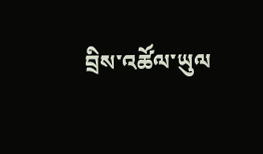བྲིས་འཚོལ་ཡུལ